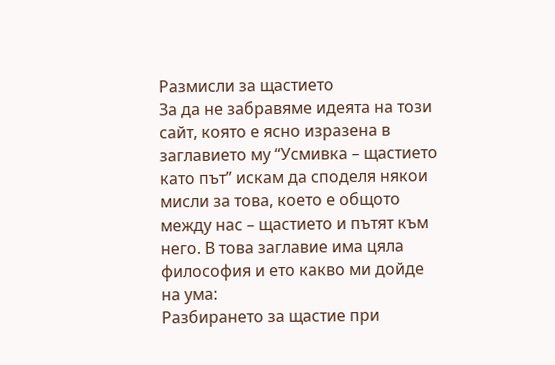Размисли за щастието
За да не забравяме идеята на този сайт, която е ясно изразена в заглавието му “Усмивка – щастието като път” искам да споделя някои мисли за това, което е общото между нас – щастието и пътят към него. В това заглавие има цяла философия и ето какво ми дойде на ума:
Разбирането за щастие при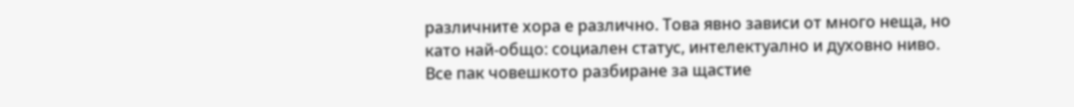различните хора е различно. Това явно зависи от много неща, но като най-общо: социален статус, интелектуално и духовно ниво. Все пак човешкото разбиране за щастие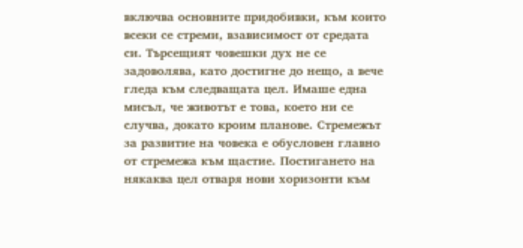включва основните придобивки, към които всеки се стреми, взависимост от средата си. Търсещият човешки дух не се задоволява, като достигне до нещо, а вече гледа към следващата цел. Имаше една мисъл, че животът е това, което ни се случва, докато кроим планове. Стремежът за развитие на човека е обусловен главно от стремежа към щастие. Постигането на някаква цел отваря нови хоризонти към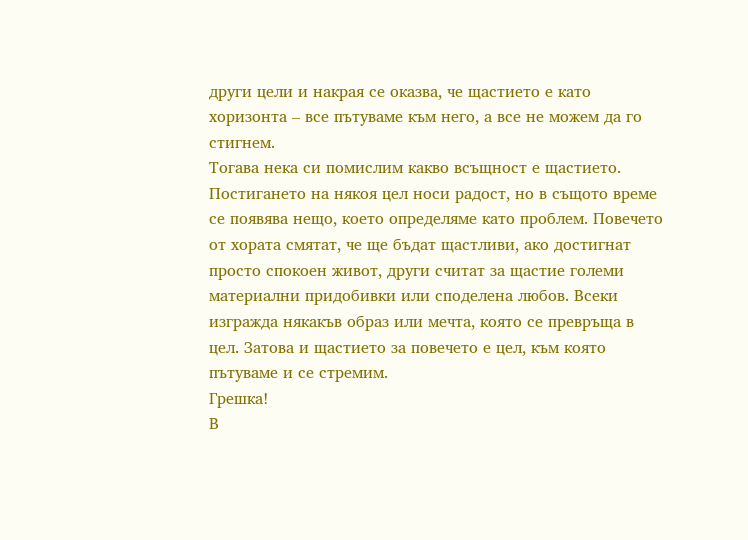други цели и накрая се оказва, че щастието е като хоризонта – все пътуваме към него, а все не можем да го стигнем.
Тогава нека си помислим какво всъщност е щастието. Постигането на някоя цел носи радост, но в същото време се появява нещо, което определяме като проблем. Повечето от хората смятат, че ще бъдат щастливи, ако достигнат просто спокоен живот, други считат за щастие големи материални придобивки или споделена любов. Всеки изгражда някакъв образ или мечта, която се превръща в цел. Затова и щастието за повечето е цел, към която пътуваме и се стремим.
Грешка!
В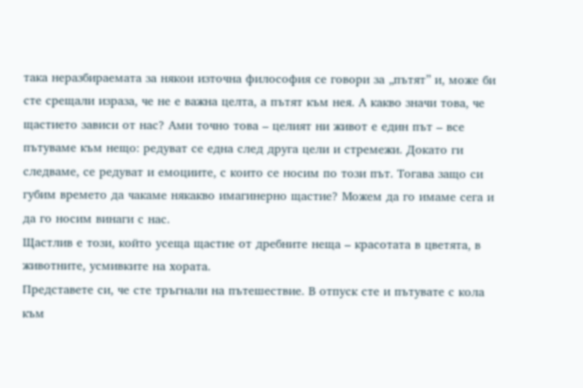така неразбираемата за някои източна философия се говори за „пътят” и, може би сте срещали израза, че не е важна целта, а пътят към нея. А какво значи това, че щастието зависи от нас? Ами точно това – целият ни живот е един път – все пътуваме към нещо: редуват се една след друга цели и стремежи. Докато ги следваме, се редуват и емоциите, с които се носим по този път. Тогава защо си губим времето да чакаме някакво имагинерно щастие? Можем да го имаме сега и да го носим винаги с нас.
Щастлив е този, който усеща щастие от дребните неща – красотата в цветята, в животните, усмивките на хората.
Представете си, че сте тръгнали на пътешествие. В отпуск сте и пътувате с кола към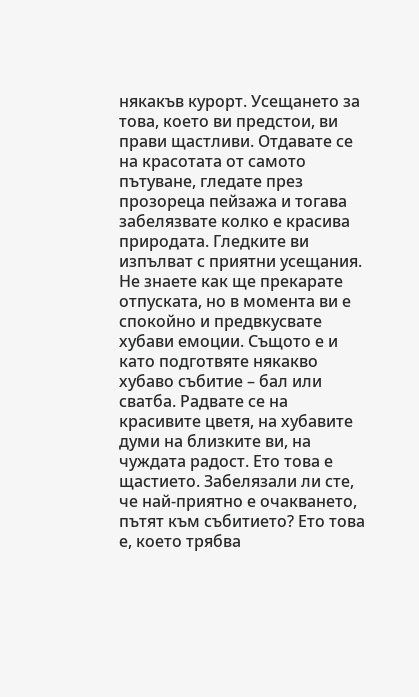някакъв курорт. Усещането за това, което ви предстои, ви прави щастливи. Отдавате се на красотата от самото пътуване, гледате през прозореца пейзажа и тогава забелязвате колко е красива природата. Гледките ви изпълват с приятни усещания. Не знаете как ще прекарате отпуската, но в момента ви е спокойно и предвкусвате хубави емоции. Същото е и като подготвяте някакво хубаво събитие – бал или сватба. Радвате се на красивите цветя, на хубавите думи на близките ви, на чуждата радост. Ето това е щастието. Забелязали ли сте, че най-приятно е очакването, пътят към събитието? Ето това е, което трябва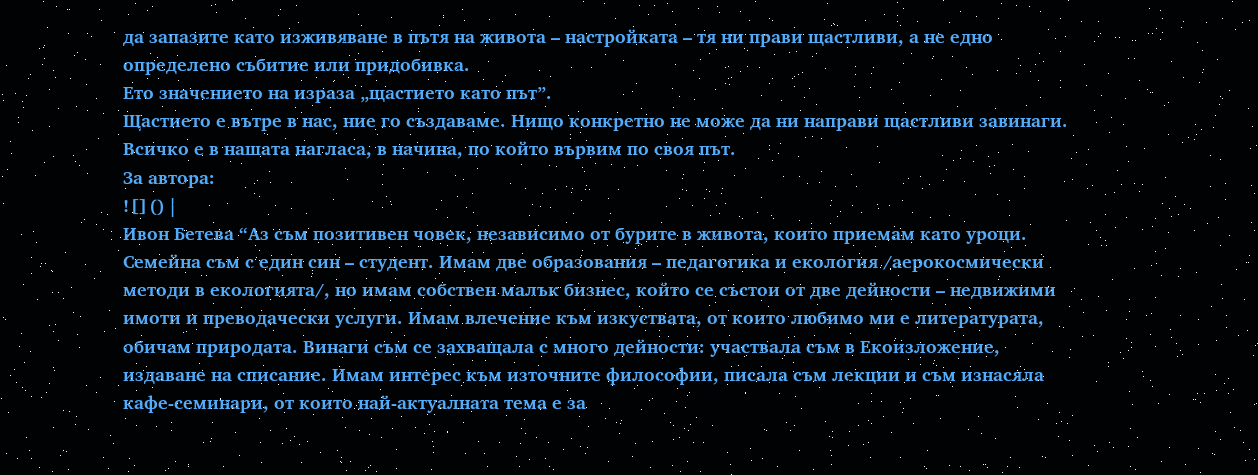да запазите като изживяване в пътя на живота – настройката – тя ни прави щастливи, а не едно определено събитие или придобивка.
Ето значението на израза „щастието като път”.
Щастието е вътре в нас, ние го създаваме. Нищо конкретно не може да ни направи щастливи завинаги. Всичко е в нашата нагласа, в начина, по който вървим по своя път.
За автора:
![]() |
Ивон Бетева “Аз съм позитивен човек, независимо от бурите в живота, които приемам като уроци. Семейна съм с един син – студент. Имам две образования – педагогика и екология /аерокосмически методи в екологията/, но имам собствен малък бизнес, който се състои от две дейности – недвижими имоти и преводачески услуги. Имам влечение към изкуствата, от които любимо ми е литературата, обичам природата. Винаги съм се захващала с много дейности: участвала съм в Екоизложение, издаване на списание. Имам интерес към източните философии, писала съм лекции и съм изнасяла кафе-семинари, от които най-актуалната тема е за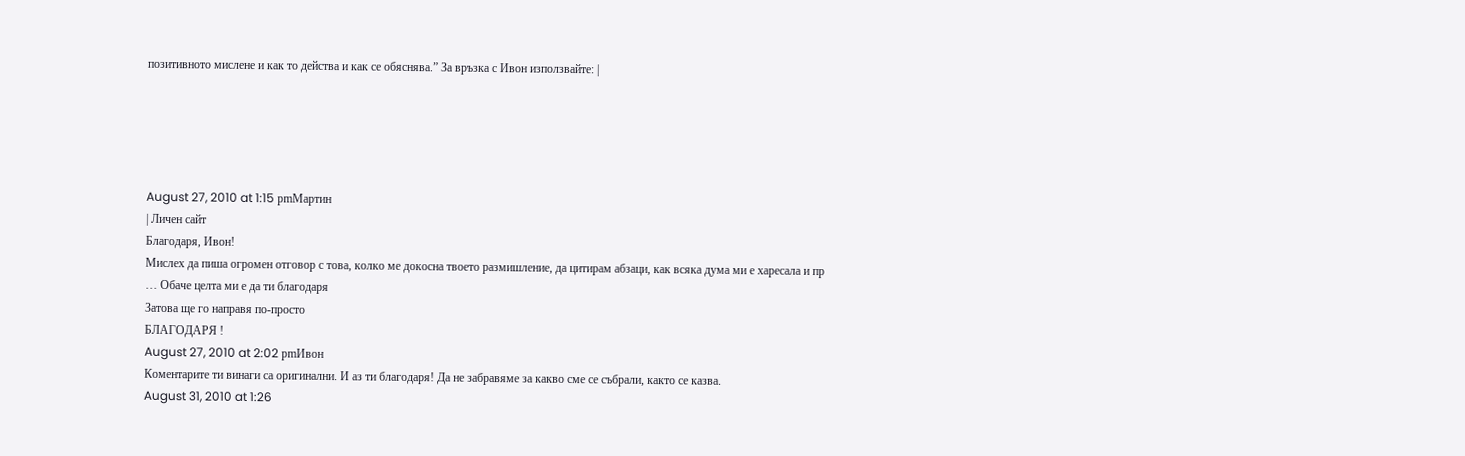позитивното мислене и как то действа и как се обяснява.” За връзка с Ивон използвайте: |





August 27, 2010 at 1:15 pmМартин
| Личен сайт
Благодаря, Ивон!
Мислех да пиша огромен отговор с това, колко ме докосна твоето размишление, да цитирам абзаци, как всяка дума ми е харесала и пр
… Обаче целта ми е да ти благодаря
Затова ще го направя по-просто
БЛАГОДАРЯ !
August 27, 2010 at 2:02 pmИвон
Коментарите ти винаги са оригинални. И аз ти благодаря! Да не забравяме за какво сме се събрали, както се казва.
August 31, 2010 at 1:26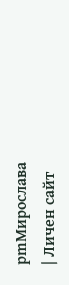pmМирослава
| Личен сайт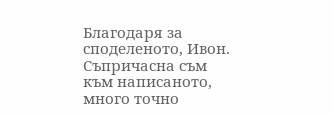Благодаря за споделеното, Ивон. Съпричасна съм към написаното, много точно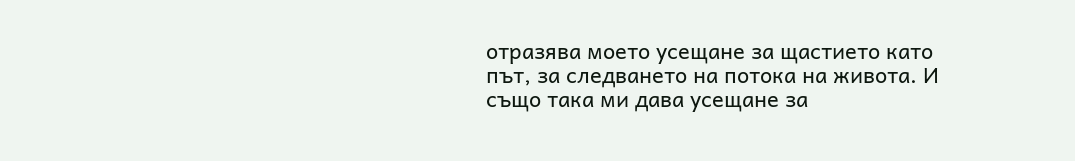отразява моето усещане за щастието като път, за следването на потока на живота. И също така ми дава усещане за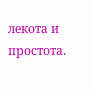лекота и простота.